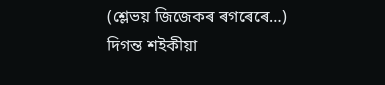(শ্লেভয় জিজেকৰ ৰগৰেৰে…)
দিগন্ত শইকীয়া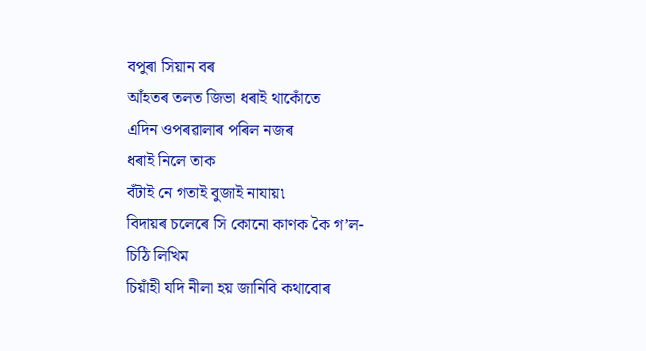বপুৰা সিয়ান বৰ
আঁহতৰ তলত জিভা ধৰাই থাকোঁতে
এদিন ওপৰৱালাৰ পৰিল নজৰ
ধৰাই নিলে তাক
বঁটাই নে গতাই বুজাই নাযায়৷
বিদায়ৰ চলেৰে সি কোনো কাণক কৈ গ’ল-
চিঠি লিখিম
চিয়াঁহী যদি নীলা হয় জানিবি কথাবোৰ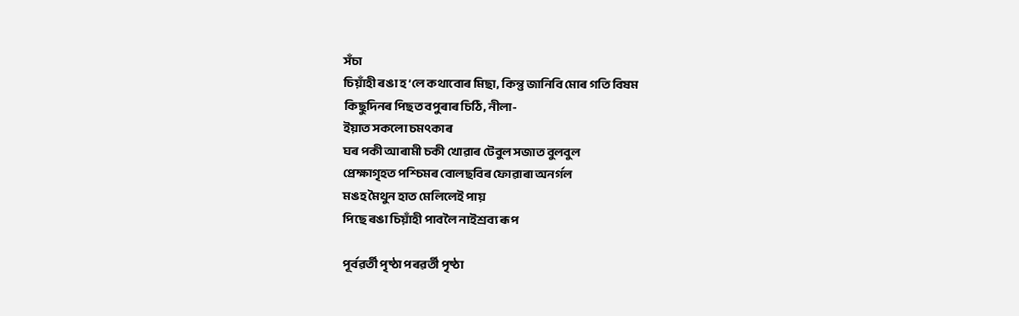সঁচা
চিয়াঁহী ৰঙা হ’লে কথাবোৰ মিছা, কিন্তু জানিবি মোৰ গতি বিষম
কিছুদিনৰ পিছত বপুৰাৰ চিঠি, নীলা-
ইয়াত সকলো চমৎকাৰ
ঘৰ পকী আৰামী চকী খোৱাৰ টেবুল সজাত বুলবুল
প্ৰেক্ষাগৃহত পশ্চিমৰ বোলছবিৰ ফোৱাৰা অনৰ্গল
মঙহ মৈথুন হাত মেলিলেই পায়
পিছে ৰঙা চিয়াঁহী পাবলৈ নাইশ্ৰব্য ৰূপ

পূৰ্বৱৰ্তী পৃষ্ঠা পৰৱৰ্তী পৃষ্ঠা